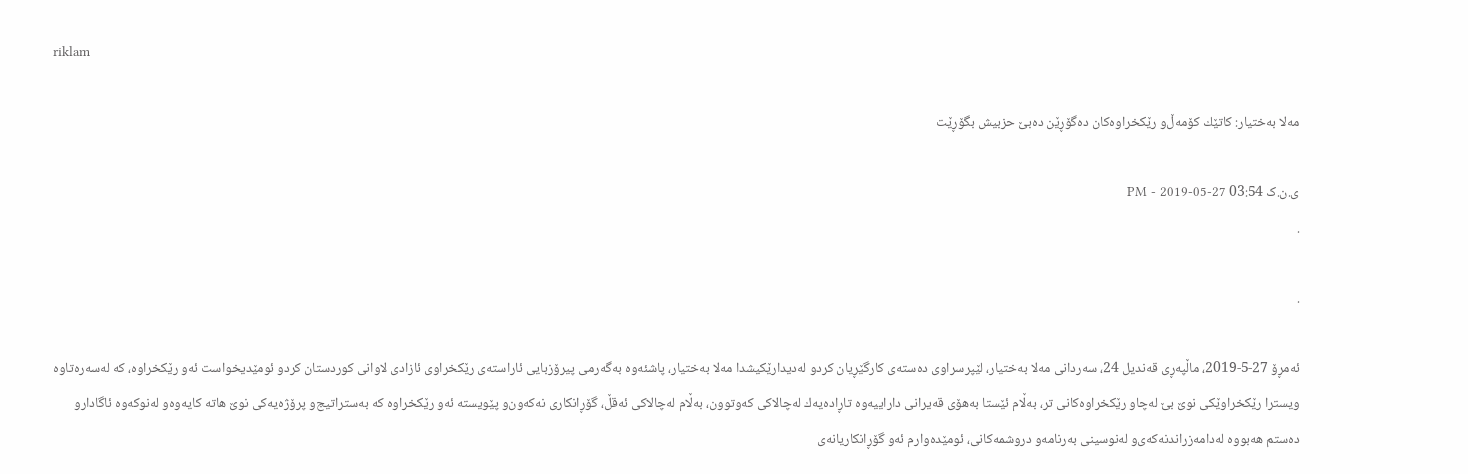riklam

مه‌لا به‌ختیار: كاتێك كۆمه‌ڵ‌و رێكخراوه‌كان ده‌گۆڕێن ده‌بێ‌ حزبیش بگۆڕێت

ی.ن.ک‌‌ 03:54 PM - 2019-05-27
.

.

ئه‌مڕۆ 27-5-2019، ماڵپه‌ڕی قه‌ندیل 24، سه‌ردانی مه‌لا به‌ختیار، لێپرسراوی ده‌سته‌ی كارگێڕیان كردو له‌دیدارێكیشدا مه‌لا به‌ختیار، پاشئه‌وه‌ به‌گه‌رمی پیرۆزبایی ئاراسته‌ی رێكخراوی ئازادی لاوانی كوردستان كردو ئومێدیخواست ئه‌و رێكخراوه‌، كه‌ له‌سه‌ره‌تاوه‌ ویسترا رێكخراوێكی نوێ‌ بێ‌ له‌چا‌و رێكخراوه‌كانی تر، به‌ڵام ئێستا به‌هۆی قه‌یرانی داراییه‌وه‌ تاڕاده‌یه‌ك له‌چالاكی كه‌وتوون، به‌ڵام له‌چالاكی ئه‌قڵ، گۆڕانكاری نه‌كه‌ون‌و پێویسته‌ ئه‌و رێكخراوه‌ كه‌ به‌ستراتیج‌و پرۆژه‌یه‌كی نوێ‌ هاته‌ كایه‌وه‌‌و له‌نوكه‌وه‌ ئاگادار‌و ده‌ستم هه‌بووه‌ له‌دامه‌زراندنه‌كه‌ی‌و له‌نوسینی به‌رنامه‌و دروشمه‌كانی، ئومێده‌وارم ئه‌و گۆڕانكاریانه‌ی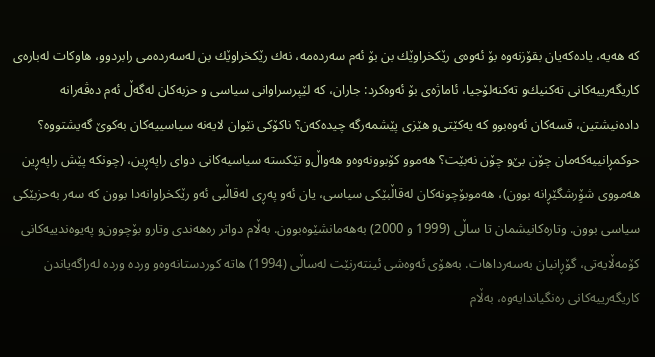كه‌ هه‌یه‌، یاده‌كه‌یان بقۆزنه‌وه‌ بۆ ئه‌وه‌ی رێكخراوێك بن بۆ ئه‌م سه‌رده‌مه‌، نه‌ك رێكخراوێك بن له‌سه‌رده‌می رابردوو، هاوكات له‌باره‌ی كاریگه‌رییه‌كانی ته‌كنیك‌و ته‌كنه‌لۆجیا، ئاماژه‌ی بۆ ئه‌وه‌كرد: جاران، كه‌ لێپرسراوانی سیاسی و حزبه‌كان له‌گه‌ڵ ئه‌م ده‌ڤه‌رانه‌ داده‌نیشتین، قسه‌كان ئه‌وه‌بوو كه‌ یه‌كێتی‌و هێزی پێشمه‌رگه‌ چیده‌كه‌ن؟ ناكۆكی نێوان لایه‌نه‌ سیاسییه‌كان به‌كوێ‌ گه‌یشتووه‌؟ حوكمڕانییه‌كه‌مان چۆن بێ‌‌و چۆن نه‌بێت؟ هه‌موو كۆبوونه‌وه‌و هه‌واڵ‌و تێكسته‌ سیاسیه‌كانی دوای راپه‌ڕین، (چونكه‌ پێش راپه‌ڕین هه‌مووی شۆِرشگێڕانه‌ بوون)، هه‌موبۆچونه‌كان له‌قاڵبێكی سیاسی، یان ئه‌و په‌ڕی له‌قاڵبی ئه‌و رێكخراوانه‌دا بوون كه‌ سه‌ر به‌حزبێكی سیاسی بوون. وتاره‌كانیشمان تا ساڵی (1999 و 2000) به‌هه‌مانشێوه‌بوون. به‌ڵام دواتر ره‌هه‌ندی وتارو بۆچوون‌و په‌یوه‌ندییه‌كانی كۆمه‌ڵایه‌تی، گۆڕانیان به‌سه‌رداهات. به‌هۆی ئه‌وه‌شی ئینته‌رنێت له‌ساڵی (1994) هاته‌ كوردستانه‌وه‌و ورده‌ ورده‌ له‌راگه‌یاندن كاریگه‌رییه‌كانی ره‌نگیاندایه‌وه‌، به‌ڵام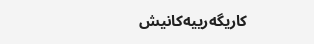كاریگه‌رییه‌كانیش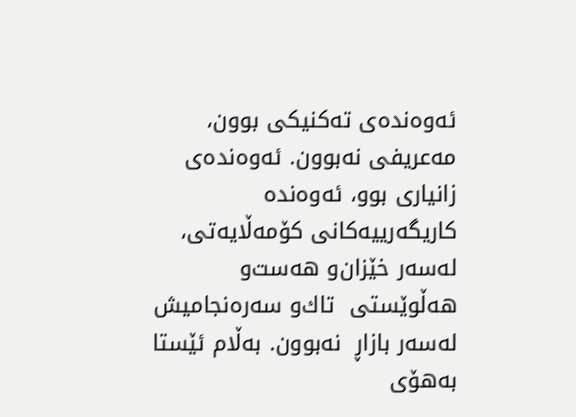ئه‌وه‌نده‌ی ته‌كنیكی بوون، مه‌عریفی نه‌بوون. ئه‌وه‌نده‌ی زانیاری بوو، ئه‌وه‌نده‌ كاریگه‌رییه‌كانی كۆمه‌ڵایه‌تی، له‌سه‌ر خێزان‌و هه‌ست‌و هه‌ڵوێستی  تاك‌و سه‌ره‌نجامیش له‌سه‌ر بازاڕ  نه‌بوون. به‌ڵام ئێستا به‌هۆی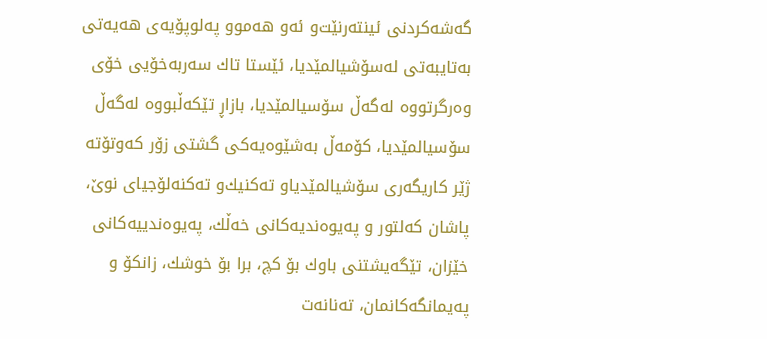گه‌شه‌كردنی ئینته‌رنێت‌و ئه‌و هه‌موو په‌لوپۆیه‌ی هه‌یه‌تی به‌تایبه‌تی له‌سۆشیالمێدیا، ئێستا تاك سه‌ربه‌خۆیی خۆی وه‌رگرتووه‌ له‌گه‌ڵ سۆسیالمێدیا، بازاڕ تێكه‌ڵبووه‌ له‌گه‌ڵ سۆسیالمێدیا، كۆمه‌ڵ به‌شێوه‌یه‌كی گشتی زۆر كه‌وتۆته‌ ژێر كاریگه‌ری سۆشیالمێدیا‌و ته‌كنیك‌و ته‌كنه‌لۆجیای نوێ‌، پاشان كه‌لتور و په‌یوه‌ندیه‌كانی خه‌ڵك، په‌یوه‌ندییه‌كانی خێزان، تێگه‌یشتنی باوك بۆ كچ، برا بۆ خوشك، زانكۆ و په‌یمانگه‌كانمان، ته‌نانه‌ت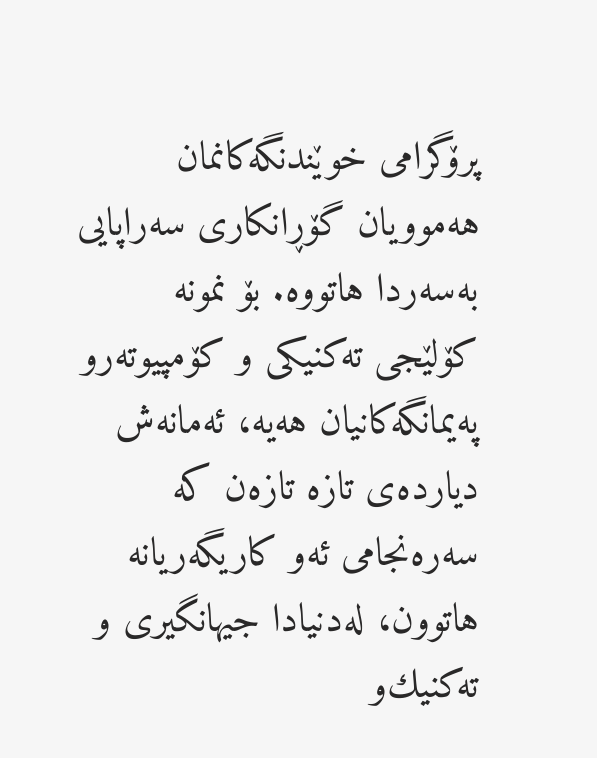پرۆگرامی خوێندنگه‌كانمان هه‌موویان گۆڕانكاری سه‌راپایی به‌سه‌ردا هاتووه‌. بۆ نمونه‌ كۆلێجی ته‌كنیكی و كۆمپیوته‌رو په‌یمانگه‌كانیان هه‌یه‌، ئه‌مانه‌ش دیارده‌ی تازه‌ تازه‌ن كه‌ سه‌ره‌نجامی ئه‌و كاریگه‌ریانه‌ هاتوون، له‌دنیادا جیهانگیری و ته‌كنیك‌و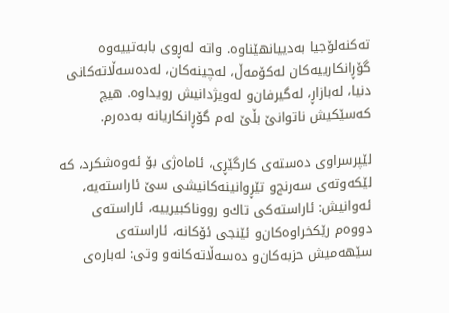ته‌كنه‌لۆجیا به‌دییانهێناوه‌. واته‌ له‌ڕوی بابه‌تییه‌وه‌ گۆڕانكارییه‌كان له‌كۆمه‌ڵ، له‌چینه‌كان، له‌ده‌سه‌ڵاته‌كانی دنیا، له‌بازاڕ، له‌گیرفان‌و له‌ویژدانیش رویداوه‌. هیچ كه‌سێكیش ناتوانێ‌ بڵێ‌ له‌م گۆڕانكاریانه‌ به‌ده‌رم.

لێپرسراوی ده‌سته‌ی كارگێڕی، ئاماه‌ژی بۆ ئه‌وه‌شكرد، كه‌ لێكه‌وته‌ی سه‌رنج‌و تێڕوانینه‌كانیشی سێ‌ ئاراسته‌یه‌، ئه‌وانیش: ئاراسته‌كی تاك‌و رووناكبیرییه‌، ئاراسته‌ی دووه‌م رێكخراوه‌كان‌و ئێنجی ئۆكانه‌، ئاراسته‌ی سێهه‌میش حزبه‌كان‌و ده‌سه‌ڵاته‌كانه‌‌و وتی: له‌باره‌ی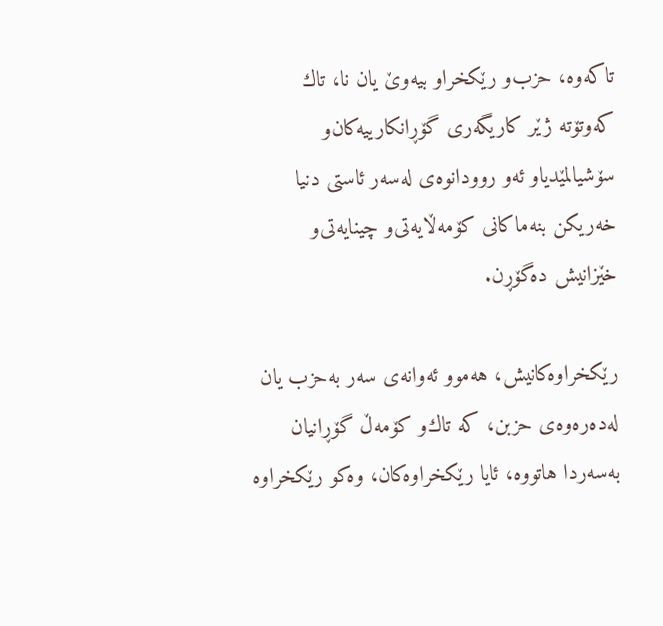تاكه‌وه‌، حزب‌و رێكخراو بیه‌وێ‌ یان نا، تاك كه‌وتۆته‌ ژێر كاریگه‌ری گۆڕانكارییه‌كان‌و سۆشیالمێدیا‌و ئه‌و روودانوه‌ی له‌سه‌ر ئاستی دنیا خه‌ریكن بنه‌ماكانی كۆمه‌ڵایه‌تی‌و چینایه‌تی‌و خێزانیش ده‌گۆڕن.

رێكخراوه‌كانیش، هه‌موو ئه‌وانه‌ی سه‌ر به‌حزب یان له‌ده‌ره‌وه‌ی حزبن، كه‌ تاك‌و كۆمه‌ڵ گۆڕانیان به‌سه‌ردا هاتووه‌، ئایا رێكخراوه‌كان، وه‌كو رێكخراوه‌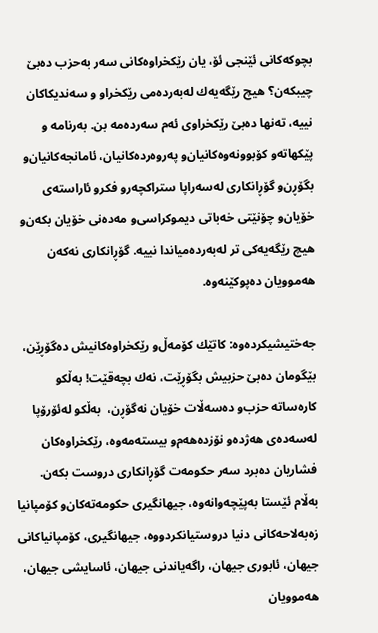بچوكه‌كانی ئێنجی ئۆ، یان رێكخراوه‌كانی سه‌ر به‌حزب ده‌بێ‌ چیبكه‌ن؟ هیچ رێگه‌یه‌ك له‌به‌رده‌می رێكخراو و سه‌ندیكاكان نییه‌، ته‌نها ده‌بێ‌ رێكخراوی ئه‌م سه‌رده‌مه‌ بن. به‌رنامه‌ و پێكهاته‌و كۆبوونه‌وه‌كانیان‌و په‌روه‌رده‌كانیان، ئامانجه‌كانیان‌و بگۆڕن‌و گۆڕانكاری له‌سه‌راپا ستراكچه‌رو فكرو ئاراسته‌ی خۆیان‌و چۆنێتی خه‌باتی دیموكراسی‌و مه‌ده‌نی خۆیان بكه‌ن‌و هیچ رێگه‌یه‌كی تر له‌به‌رده‌میاندا نییه‌. گۆڕانكاری نه‌كه‌ن هه‌موویان ده‌پوكێنه‌وه‌.

جه‌ختیشیكرده‌وه‌: كاتێك كۆمه‌ڵ‌و رێكخراوه‌كانیش ده‌گۆڕێن، بێگومان ده‌بێ‌ حزبیش بگۆڕێت، نه‌ك بچه‌قێت! به‌ڵكو كاره‌ساته‌ حزب‌و ده‌سه‌ڵات خۆیان نه‌گۆڕن،  به‌ڵكو له‌ئۆرۆپا له‌سه‌ده‌ی هه‌ژده‌و نۆزده‌هه‌م‌و بیسته‌مه‌وه‌، رێكخراوه‌كان فشاریان ده‌برد سه‌ر حكومه‌ت گۆڕانكاری دروست بكه‌ن. به‌ڵام ئێستا به‌پێچه‌وانه‌وه‌، جیهانگیری حكومه‌ته‌كان‌و كۆمپانیا زه‌به‌لاحه‌كانی دنیا دروستیانكردووه‌، جیهانگیری، كۆمپانیاكانی جیهان، ئابوری جیهان، راگه‌یاندنی جیهان، ئاسایشی جیهان، هه‌موویان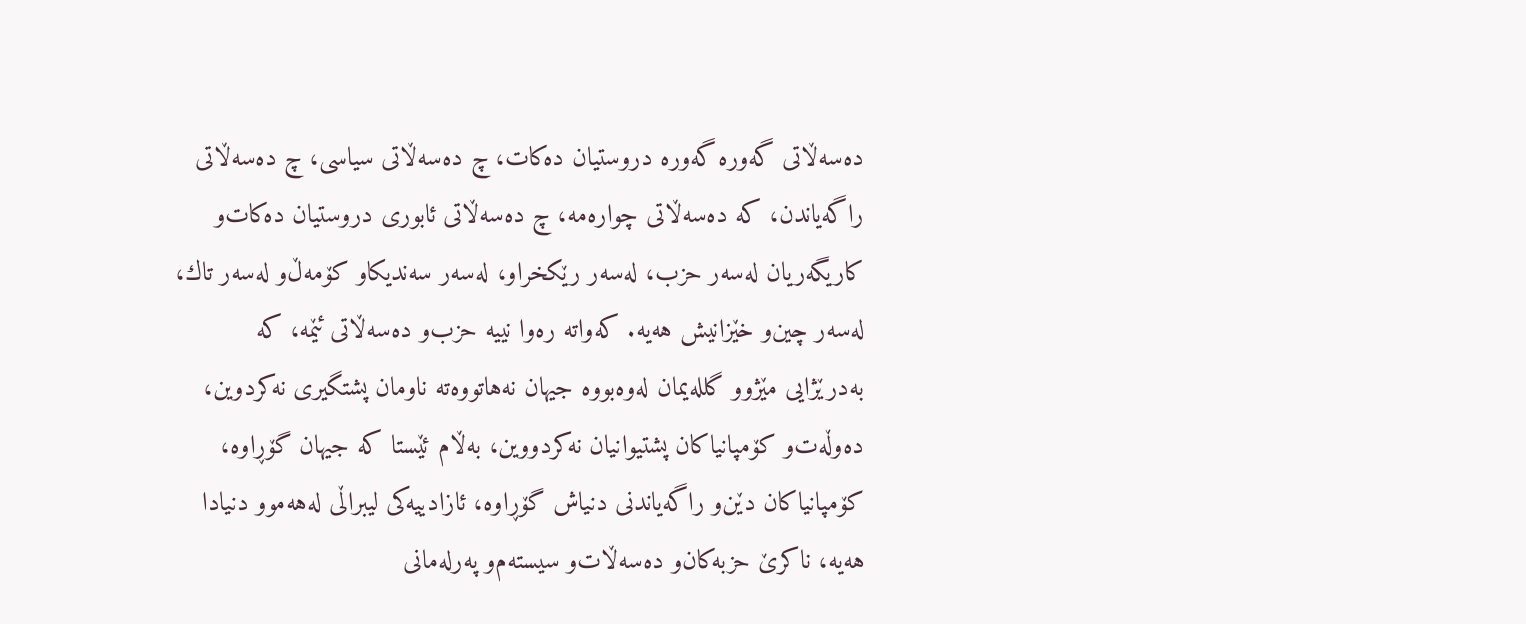ده‌سه‌ڵاتی گه‌وره‌ گه‌وره‌ دروستیان ده‌كات، چ ده‌سه‌ڵاتی سیاسی، چ ده‌سه‌ڵاتی راگه‌یاندن، كه‌ ده‌سه‌ڵاتی چواره‌مه‌، چ ده‌سه‌ڵاتی ئابوری دروستیان ده‌كات‌و كاریگه‌ریان له‌سه‌ر حزب، له‌سه‌ر رێكخراو، له‌سه‌ر سه‌ندیكاو كۆمه‌ڵ‌و له‌سه‌ر تاك، له‌سه‌ر چین‌و خێزانیش هه‌یه‌. كه‌واته‌ ره‌وا نییه‌ حزب‌و ده‌سه‌ڵاتی ئێمه‌، كه‌ به‌درێژایی مێژوو گلله‌یمان له‌وه‌بووه‌ جیهان نه‌هاتووه‌ته‌ ناومان پشتگیری نه‌كردوین، ده‌وڵه‌ت‌و كۆمپانیاكان پشتیوانیان نه‌كردووین، به‌ڵام ئێستا كه‌ جیهان گۆڕاوه‌، كۆمپانیاكان دێن‌و راگه‌یاندنی دنیاش گۆڕاوه‌، ئازادییه‌كی لیبراڵی له‌هه‌موو دنیادا هه‌یه‌، ناكرێ‌ حزبه‌كان‌و ده‌سه‌ڵات‌و سیسته‌م‌و په‌رله‌مانی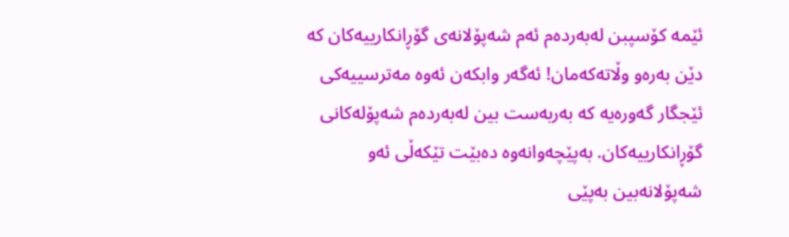ئێمه‌ كۆسپبن له‌به‌رده‌م ئه‌م شه‌پۆلانه‌ی گۆڕانكارییه‌كان كه‌ دێن به‌ره‌و وڵاته‌كه‌مان! ئه‌گه‌ر وابكه‌ن ئه‌وه‌ مه‌ترسییه‌كی ئێجگار گه‌وره‌یه‌ كه‌ به‌ربه‌ست بین له‌به‌رده‌م شه‌پۆله‌كانی گۆڕانكارییه‌كان. به‌پێچه‌وانه‌وه‌ ده‌بێت تێكه‌ڵی ئه‌و شه‌پۆلانه‌بین به‌پێی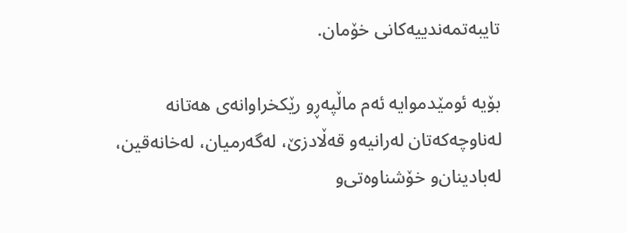تایبه‌تمه‌ندییه‌كانی خۆمان.

بۆیه‌ ئومێدموایه‌ ئه‌م ماڵپه‌ڕو رێكخراوانه‌ی هه‌تانه‌ له‌ناوچه‌كه‌تان له‌رانیه‌و قه‌ڵادزێ‌، له‌گه‌رمیان، له‌خانه‌قین، له‌بادینان‌و خۆشناوه‌تی‌و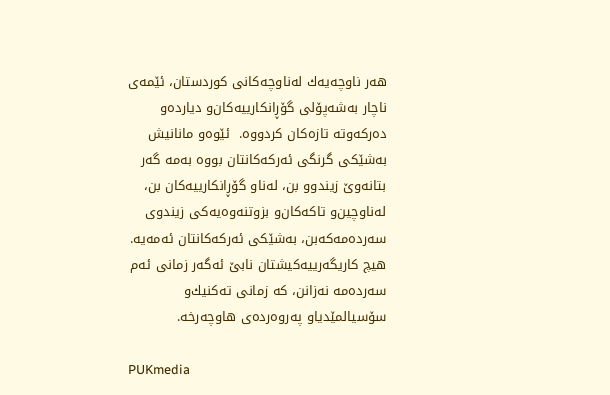هه‌ر ناوچه‌یه‌ك له‌ناوچه‌كانی كوردستان، ئێمه‌ی ناچار به‌شه‌پۆلی گۆڕانكارییه‌كان‌و دیارده‌و ده‌ركه‌وته‌ تازه‌كان كردووه‌.  ئێوه‌و مانانیش به‌شێكی گرنگی ئه‌ركه‌كانتان بووه‌ به‌مه‌ گه‌ر بتانه‌وێ‌ زیندوو بن، له‌ناو گۆڕانكارییه‌كان بن، له‌ناوچین‌و تاكه‌كان‌و بزوتنه‌وه‌یه‌كی زیندوی سه‌رده‌مه‌كه‌بن، به‌شێكی ئه‌ركه‌كانتان ئه‌مه‌یه‌. هیچ كاریگه‌رییه‌كیشتان نابێ‌ ئه‌گه‌ر زمانی ئه‌م سه‌رده‌مه‌ نه‌زانن، كه‌ زمانی ته‌كنیك‌و سۆسیالمێدیا‌و په‌روه‌رده‌ی هاوچه‌رخه‌.

PUKmedia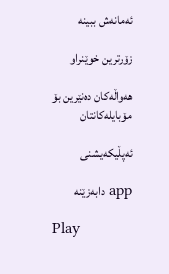ئەمانەش ببینە

زۆرترین خوێنراو

هەواڵەکان دەنێرین بۆ مۆبایلەکانتان

ئەپڵیکەیشنی

app دابەزێنە

Play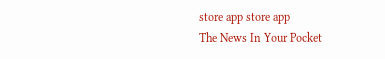store app store app
The News In Your Pocket